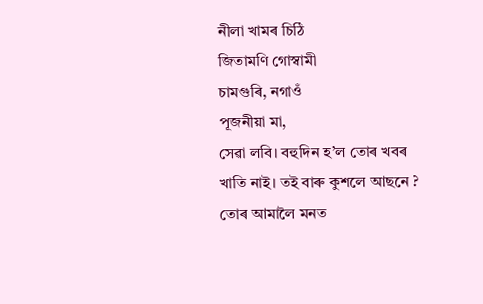নীলা খামৰ চিঠি
জিতামণি গোস্বামী
চামগুৰি, নগাওঁ
পূজনীয়া মা,
সেৱা লবি। বহুদিন হ’ল তোৰ খবৰ খাতি নাই। তই বাৰু কুশলে আছনে ? তোৰ আমালৈ মনত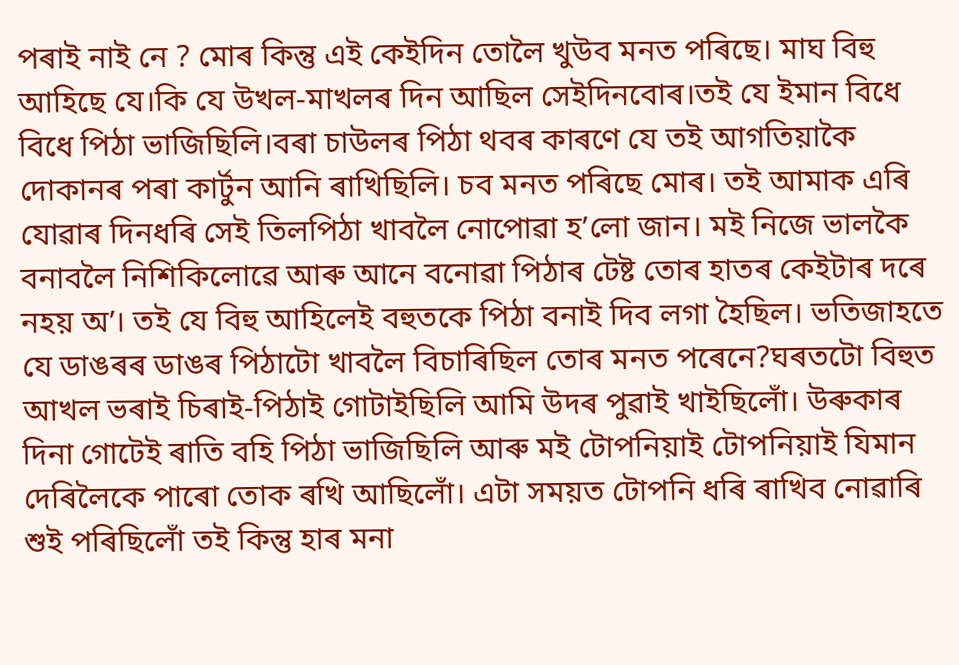পৰাই নাই নে ? মোৰ কিন্তু এই কেইদিন তোলৈ খুউব মনত পৰিছে। মাঘ বিহু আহিছে যে।কি যে উখল-মাখলৰ দিন আছিল সেইদিনবোৰ।তই যে ইমান বিধে বিধে পিঠা ভাজিছিলি।বৰা চাউলৰ পিঠা থবৰ কাৰণে যে তই আগতিয়াকৈ দোকানৰ পৰা কাৰ্টুন আনি ৰাখিছিলি। চব মনত পৰিছে মোৰ। তই আমাক এৰি যোৱাৰ দিনধৰি সেই তিলপিঠা খাবলৈ নোপোৱা হ’লো জান। মই নিজে ভালকৈ বনাবলৈ নিশিকিলোৱে আৰু আনে বনোৱা পিঠাৰ টেষ্ট তোৰ হাতৰ কেইটাৰ দৰে নহয় অ’। তই যে বিহু আহিলেই বহুতকে পিঠা বনাই দিব লগা হৈছিল। ভতিজাহতে যে ডাঙৰৰ ডাঙৰ পিঠাটো খাবলৈ বিচাৰিছিল তোৰ মনত পৰেনে?ঘৰতটো বিহুত আখল ভৰাই চিৰাই-পিঠাই গোটাইছিলি আমি উদৰ পুৱাই খাইছিলোঁ। উৰুকাৰ দিনা গোটেই ৰাতি বহি পিঠা ভাজিছিলি আৰু মই টোপনিয়াই টোপনিয়াই যিমান দেৰিলৈকে পাৰো তোক ৰখি আছিলোঁ। এটা সময়ত টোপনি ধৰি ৰাখিব নোৱাৰি শুই পৰিছিলোঁ তই কিন্তু হাৰ মনা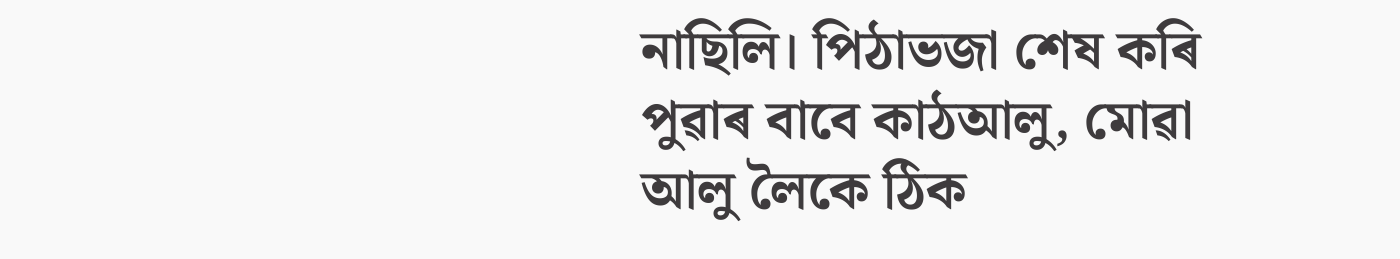নাছিলি। পিঠাভজা শেষ কৰি পুৱাৰ বাবে কাঠআলু, মোৱা আলু লৈকে ঠিক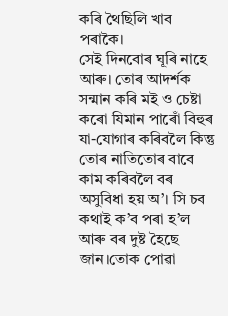কৰি থৈছিলি খাব পৰাকৈ।
সেই দিনবোৰ ঘূৰি নাহে আৰু। তোৰ আদর্শক সন্মান কৰি মই ও চেষ্টা কৰো যিমান পাৰোঁ বিহুৰ যা-যোগাৰ কৰিবলৈ কিন্তু তোৰ নাতিতোৰ বাবে কাম কৰিবলৈ বৰ অসুবিধা হয় অ’। সি চব কথাই ক’ব পৰা হ’ল আৰু বৰ দুষ্ট হৈছে জান।তোক পোৱা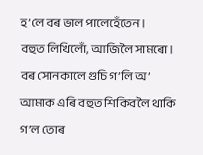হ’লে বৰ ভাল পালেহেঁতেন।
বহুত লিখিলোঁ, আজিলৈ সামৰো। বৰ সোনকালে গুচি গ’লি অ’ আমাক এৰি বহুত শিকিবলৈ থাকি গ’ল তোৰ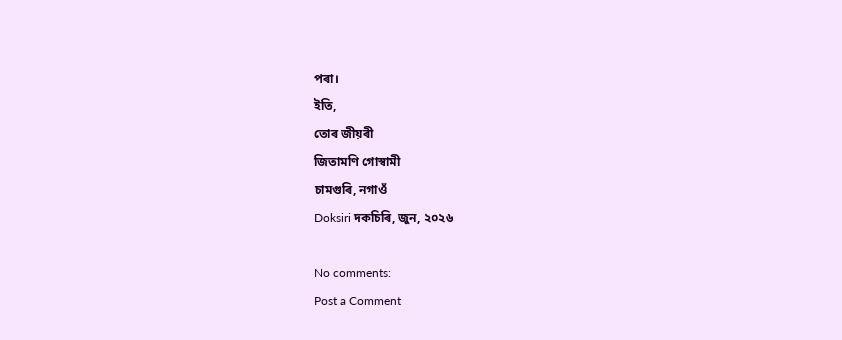পৰা।
ইতি,
তোৰ জীয়ৰী
জিতামণি গোস্বামী
চামগুৰি, নগাওঁ
Doksiri দকচিৰি, জুন, ২০২৬

No comments:
Post a Comment